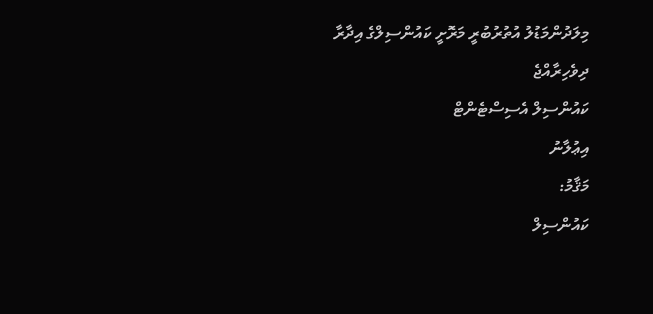މިލަދުންމަޑުލު އުތުރުބުރީ މަރޮށީ ކައުންސިލްގެ އިދާރާ
ދިވެހިރާއްޖެ
ކައުންސިލް އެސިސްޓެންޓް
އިޢުލާނު
މަޤާމު:
ކައުންސިލް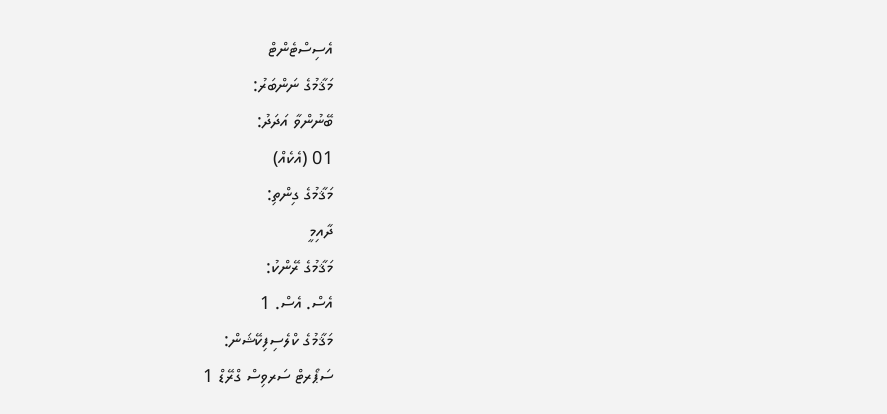އެސިސްޓެންޓް
މަޤާމުގެ ނަންބަރު:
ބޭނުންވާ އަދަދު:
01 (އެކެއް)
މަޤާމުގެ ގިންތި:
ދާއިމީ
މަޤާމުގެ ރޭންކު:
އެސް. އެސް. 1
މަޤާމުގެ ކްލެސިފިކޭޝަން:
ސަޕޯރޓް ސަރވިސް ގްރޭޑް 1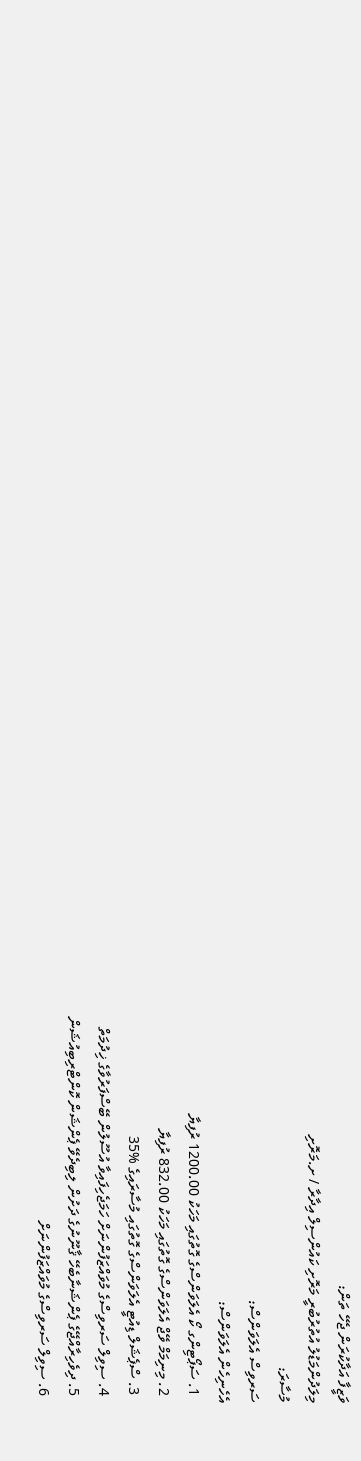ވަޒީފާ އަދާކުރަން ޖެހޭ ތަން:
މިލަދުންމަޑުލު އުތުރުބުރީ މަރޮށި ކައުންސިލް އިދާރާ / ށ.މަރޮށި
މުސާރަ:
ސަރވިސް އެލަވަންސް:
އެހެނިހެން އެލަވަންސް:
  1. ސަޕޯޓިންގ ކޯ އެލަވަންސްގެ ގޮތުގައި މަހަކު 1200.00 ރުފިޔާ
  2. މިނިމަމް ވޭޖް އެލަވަންސްގެ ގޮތުގައި މަހަކު 832.00 ރުފިޔާ
  3. ސްޕެޝަލް ޑިއުޓީ އެލަވަންސްގެ ގޮތުގައި މުސާރައިގެ %35
  4. ސިވިލް ސަރވިސްގެ މުވައްޒަފުންނަށް ހަމަޖެހިފައިވާ އުސޫލުން ބޭސްފަރުވާގެ ޚިދުމަތް
  5. ދިވެހިރާއްޖޭގެ ޕެންޝަނާބެހޭ ޤާނޫނުގެ ދަށުން ލިބިދެވޭ ޕެންޝަން ކޮންޓްރިބިއުޝަން
  6. ސިވިލް ސަރވިސްގެ މުވައްޒަފުންނަށް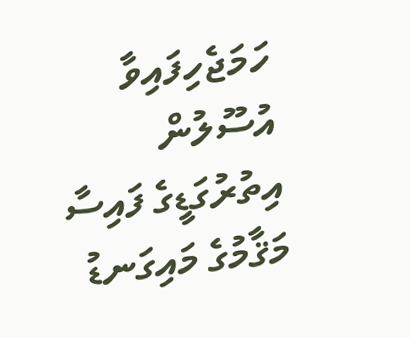ހަމަޖެހިފައިވާ އުސޫލުން އިތުރުގަޑީގެ ފައިސާ
މަޤާމުގެ މައިގަނޑު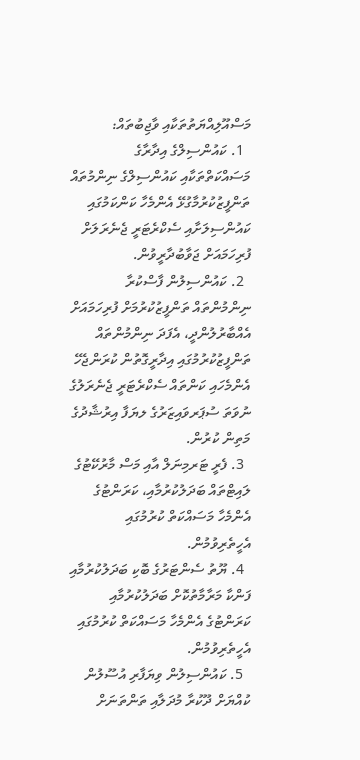މަސްއޫލިއްޔަތުތަކާއި ވާޖިބުތައް:
  1. ކައުންސިލްގެ އިދާރާގެ މަސައްކަތްތަކާއި ކައުންސިލްގެ ނިންމުތައް ތަންފީޒުކުރުމާގުޅޭ އެންމެހާ ކަންކަމުގައި ކައުންސިލަށާއި ސެކްރެޓަރީ ޖެނެރަލަށް ފުރިހަމައަށް ޖަވާބުދާރީވުން.
  2. ކައުންސިލުން ފާސްކުރާ ނިންމުންތައް ތަންފީޒުކުރުމަށް ފުރިހަމައަށް އެއްބާރުލުންދީ، އެފަދަ ނިންމުންތައް ތަންފީޒުކުރުމުގައި އިދާރީގޮތުން ކުރަންޖެހޭ އެންމެހައި ކަންތައް ސެކްރެޓަރީ ޖެނެރަލުގެ ނުވަތަ ސުޕަރވައިޒަރުގެ ލޔަފާ އިރުޝާދުގެ މަތިން ކުރުން.
  3. ފެރީ ޓަރމިނަލް އާއި މަސް މާރުކޭޓުގެ ލައިޓްތައް ބަދަލުކުރުމާއި، ކަރަންޓުގެ އެންމެހާ މަސައްކަތް ކުރުމުގައި އެހީތެރިވުމުން.
  4. ޔޫތު ސެންޓަރުގެ ބޮކި ބަދަލުކުރުމާއި ފަންކާ މަރާމާތުކޮށް ބަދަލުކުރުމާއި ކަރަންޓުގެ އެންމެހާ މަސައްކަތް ކުރުމުގައި އެހީތެރިވުމުން.
  5. ކައުންސިލުން ވިޔަފާރި އުސޫލުން ކުއްޔަށް ދޫކުރާ މުދަލާއި ތަންތަނަށް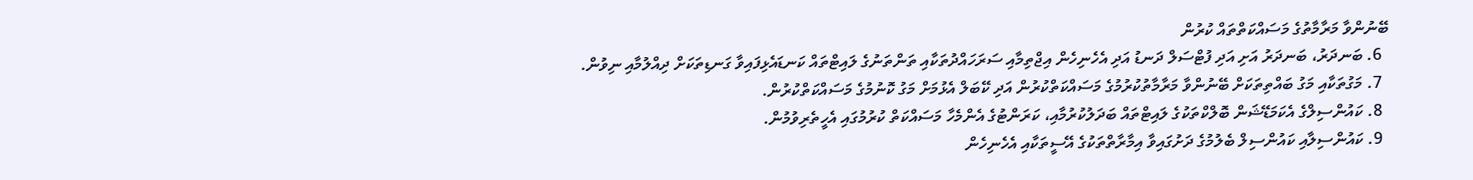ބޭނުންވާ މަރާމާތުގެ މަސައްކަތްތައް ކުރުން
  6. ބަނދަރު، ބަނދަރު އަށި އަދި ފުޓްސަލް ދަނޑު އަދި އެހެނިހެން އިޖްތިމާއި ސަރަހައްދުތަކާއި ތަންތަނުގެ ލައިޓްތައް ކަނޑައެޅިފައިވާ ގަނޑިތަކަށް ދިއްލުމާއި ނިވުން.
  7. މަގުތަކާއި މަގު ބައްތިތަކަށް ބޭނުންވާ މަރާމާތުކުރުމުގެ މަސައްކަތްކުރުން އަދި ކޭބަލް އެޅުމަށް މަގު ކޮނުމުގެ މަސައްކަތްކުރުން.
  8. ކައުންސިލްގެ އެކަމަޑޭޝަން ބޮލްކްތަކުގެ ލައިޓްތައް ބަދަލުކުރުމާއި، ކަރަންޓުގެ އެންމެހާ މަސައްކަތް ކުރުމުގައި އެހީތެރިވުމުން.
  9. ކައުންސިލާއި ކައުންސިލް ބެލުމުގެ ދަށުގައިވާ އިމާރާތްތަކުގެ އޭސީތަކާއި އެހެނިހެން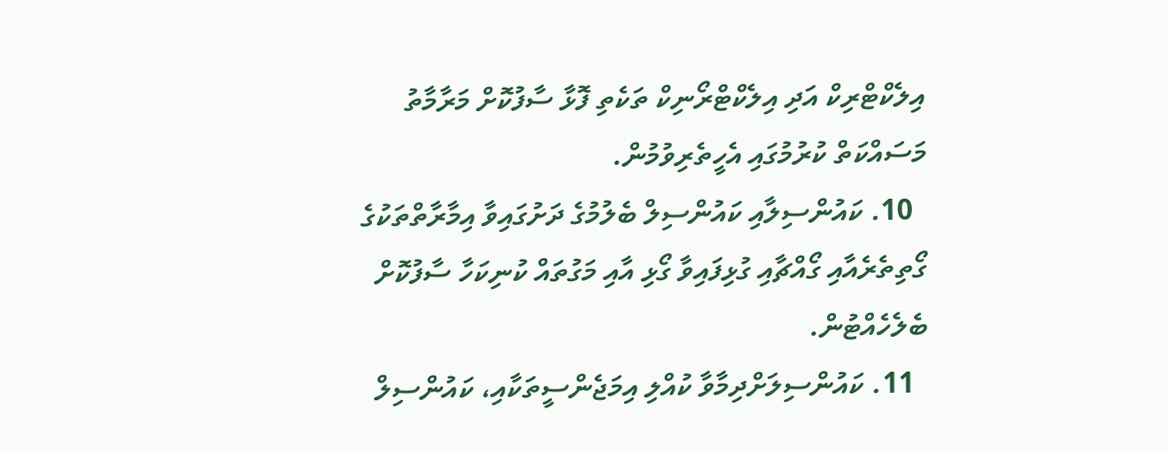އިލެކްޓްރިކް އަދި އިލެކްޓްރޯނިކް ތަކެތި ފޮޅާ ސާފުކޮށް މަރާމާތު މަސައްކަތް ކުރުމުގައި އެހީތެރިވުމުން.
  10. ކައުންސިލާއި ކައުންސިލް ބެލުމުގެ ދަށުގައިވާ އިމާރާތްތަކުގެ ގޯތިތެރެއާއި ގޯއްޗާއި ގުޅިފައިވާ ގޯޅި އާއި މަގުތައް ކުނިކަހާ ސާފުކޮށް ބެލެހެއްޓުން.
  11. ކައުންސިލަށްދިމާވާ ކުއްލި އިމަޖެންސީތަކާއި، ކައުންސިލް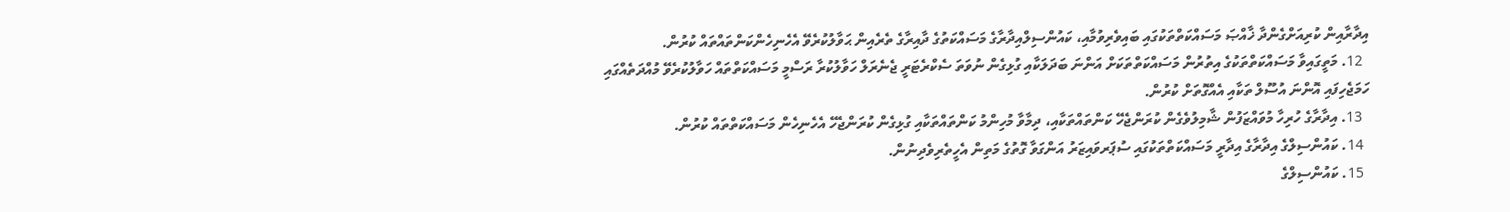އިދާރާއިން ކުރިއަށްގެންދާ ޚާއްޞަ މަސައްކަތްތަކުގައި ބައިވެރިވުމާއި، ކައުންސިލްއިދާރާގެ މަސައްކަތުގެ ދާއިރާގެ ތެރެއިން ޙަވާލުކުރެވޭ އެހެނިހެންކަންތައްތައް ކުރުން.
  12. މަތީގައިވާ މަސައްކަތްތަކުގެ އިތުރުން މަސައްކަތްތަކަށް އަންނަ ބަދަލަކާއި ގުޅިގެން ނުވަތަ ސެކްރެޓަރީ ޖެނެރަލް ހަވާލުކުރާ ރަސްމީ މަސައްކަތްތައް ހަވާލުކުރެވޭ މުއްދަތެއްގައި ހަމަޖެހިފައި އޮންނަ އުސޫލް ތަކާއި އެއްގޮތަށް ކުރުން.
  13. އިދާރާގެ ހުރިހާ މުވައްޒަފުން ޝާމިލުވެގެން ކުރަންޖެހޭ ކަންތައްތަކާއި، ދިމާވާ މުހިންމު ކަންތައްތަކާއި ގުޅިގެން ކުރަންޖެހޭ އެހެނިހެން މަސައްކަތްތައް ކުރުން.
  14. ކައުންސިލްގެ އިދާރާގެ އިދާރީ މަސައްކަތްތަކުގައި ސުޕަރވައިޒަރު އަންގަވާ ގޮތުގެ މަތިން އެހީތެރިވެދިނުން.
  15. ކައުންސިލްގެ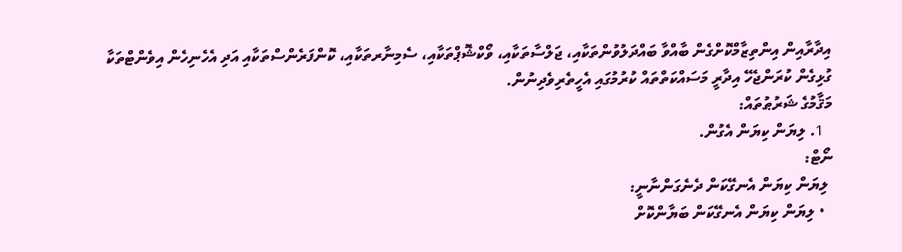އިދާރާއިން އިންތިޒާމްކޮށްގެން ބާއްވާ ބައްދަލުވުންތަކާއި، ޖަލްސާތަކާއި، ވޯކްޝޮޕްތަކާއި، ސެމިނާރތަކާއި، ކޮންފަރެންސްތަކާއި އަދި އެހެނިހެން އިވެންޓްތަކާ ގުޅިގެން ކުރަންޖެހޭ އިދާރީ މަސައްކަތްތައް ކުރުމުގައި އެހީތެރިވެދިނުން.
މަޤާމުގެ ޝަރުޠުތައް:
  1. ލިޔަން ކިޔަން އެގުން.
ނޯޓް:
 ލިޔަން ކިޔަން އެނގޭކަން ދެނެގަންނާނީ:
  • ލިޔަން ކިޔަން އެނގޭކަން ބަޔާންކޮށް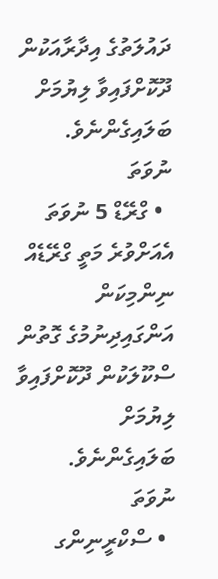ދައުލަތުގެ އިދާރާއަކުން ދޫކޮށްފައިވާ ލިޔުމަށް ބަލައިގެންނެވެ.
ނުވަތަ
  • ގްރޭޑް 5 ނުވަތަ އެއަށްވުރެ މަތީ ގްރޭޑެއް ނިންމިކަން އަންގައިދިނުމުގެ ގޮތުން ސްކޫލަކުން ދޫކޮށްފައިވާ ލިޔުމަށް ބަލައިގެންނެވެ.
ނުވަތަ
  • ސްކްރީނިންގ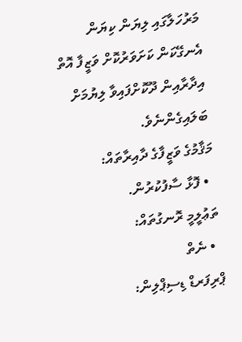މަރުހަލާގައި ލިޔަން ކިޔަން އެނގޭކަން ކަށަވަރުކޮށް ވަޒީފާ އޮތް އިދާރާއިން ދޫކޮށްފައިވާ ލިޔުމަށް ބަލައިގެންނެވެ.
މަޤާމުގެ ވަޒީފާގެ ދާއިރާތައް:
  • ފޮޅާ ސާފުކުރުން.
ތަޢުލީމީ ރޮނގުތައް:
  • ނެތް
ޕްރިފަރޑް ޑިސިޕްލިން: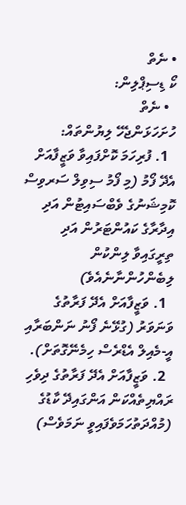• ނެތް
ކޯ ޑިސިޕްލިން:
  • ނެތް
ހުށަހަޅަންޖެހޭ ލިޔުންތައް:
  1. ފުރިހަމަ ކޮށްފައިވާ ވަޒީފާއަށް އެދޭ ފޯމު (މި ފޯމު ސިވިލް ސަރވިސް ކޮމިޝަނުގެ ވެބްސައިޓުން އަދި އިދާރާގެ ކައުންޓަރުން އަދި ތިރީގައިވާ ލިންކުން ލިބެންހުންނާނެއެވެ)
  1. ވަޒީފާއަށް އެދޭ ފަރާތުގެ ވަނަވަރު (ގުޅޭނެ ފޯނު ނަންބަރާއި އީ-މެއިލް އެޑްރެސް ހިމެނޭގޮތަށް).
  2. ވަޒީފާއަށް އެދޭ ފަރާތުގެ ދިވެހި ރައްޔިތެއްކަން އަންގައިދޭ ކާޑުގެ (މުއްދަތުހަމަވެފައިވީ ނަމަވެސް)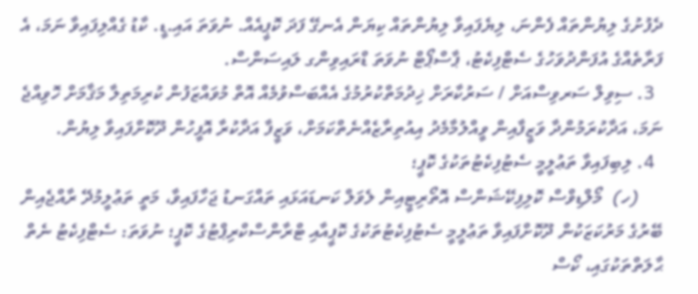ދެފުށުގެ ލިޔުންތައް ފެންނަ، ލިޔެފައިވާ ލިޔުންތައް ކިޔަން އެނގޭ ފަދަ ކޮޕީއެއް. ނުވަތަ އައި.ޑީ. ކާޑު ގެއްލިފައިވާ ނަމަ، އެ ފަރާތެއްގެ އުފަންދުވަހުގެ ސެޓްފިކެޓު، ޕާސްޕޯޓް ނުވަތަ ޑްރައިވިންގ ލައިސަންސް.
  3. ސިވިލް ސަރވިސްއަށް / ސަރުކާރަށް ޚިދުމަތްކުރުމުގެ އެއްބަސްވުމެއް އޮތް މުވައްޒަފުން ކުރިމަތިލާ މަޤާމަށް ހޮވިއްޖެ ނަމަ، އަދާކުރަމުންދާ ވަޒީފާއިން ވީއްލުމާމެދު އިއުތިރާޒެއްނެތްކަމަށް، ވަޒީފާ އަދާކުރާ އޮފީހުން ދޫކޮށްފައިވާ ލިޔުން.
  4. ލިބިފައިވާ ތަޢުލީމީ ސެޓުފިކެޓުތަކުގެ ކޮޕީ؛
     (ހ)  މޯލްޑިވްސް ކޮލިފިކޭޝަންސް އޮތޯރިޓީއިން ލެވަލް ކަނޑައަޅައި ތައްގަނޑު ޖަހާފައިވާ، މަތީ ތަޢުލީމުދޭ ރާއްޖެއިން ބޭރުގެ މަރުކަޒަކުން ދޫކޮށްފައިވާ ތަޢުލީމީ ސެޓުފިކެޓުތަކުގެ ކޮޕީއާއި ޓްރާންސްކްރިޕްޓުގެ ކޮޕީ؛ ނުވަތަ: ސެޓްފިކެޓު ނެތް ޙާލަތްތަކުގައި، ކޯސް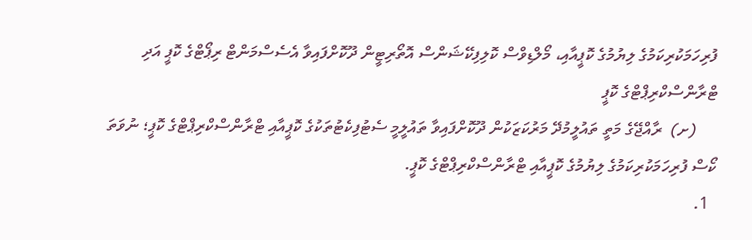ފުރިހަމަކުރިކަމުގެ ލިޔުމުގެ ކޮޕީއާއި، މޯލްޑިވްސް ކޮލިފިކޭޝަންސް އޮތޯރިޓީން ދޫކޮށްފައިވާ އެސެސްމަންޓް ރިޕޯޓްގެ ކޮޕީ އަދި ޓްރާންސްކްރިޕްޓްގެ ކޮޕީ
     (ށ)  ރާއްޖޭގެ މަތީ ތައުލީމުދޭ މަރުކަޒަކުން ދޫކޮށްފައިވާ ތައުލީމީ ސެޓުފިކެޓުތަކުގެ ކޮޕީއާއި ޓްރާންސްކްރިޕްޓްގެ ކޮޕީ؛ ނުވަތަ ކޯސް ފުރިހަމަކުރިކަމުގެ ލިޔުމުގެ ކޮޕީއާއި ޓްރާންސްކްރިޕްޓްގެ ކޮޕީ.
  1.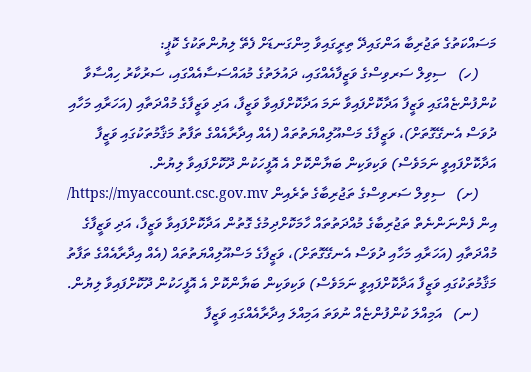މަސައްކަތުގެ ތަޖުރިބާ އަންގައިދޭ ތިރީގައިވާ މިންގަނޑަށް ފެތޭ ލިޔުންތަކުގެ ކޮޕީ:
     (ހ)   ސިވިލް ސަރވިސްގެ ވަޒީފާއެއްގައި، ދައުލަތުގެ މުއައްސަސާއެއްގައި، ސަރުކާރު ހިއްސާވާ ކުންފުންޏެއްގައި ވަޒީފާ އަދާކޮށްފައިވާ ނަމަ އަދާކޮށްފައިވާ ވަޒީފާ، އަދި ވަޒީފާގެ މުއްދަތާއި (އަހަރާއި މަހާއި ދުވަސް އެނގޭގޮތަށް)، ވަޒީފާގެ މަސްއޫލިއްޔަތުތައް (އެއް އިދާރާއެއްގެ ތަފާތު މަޤާމުތަކުގައި ވަޒީފާ އަދާކޮށްފައިވީ ނަމަވެސް) ވަކިވަކިން ބަޔާންކޮށް އެ އޮފީހަކުން ދޫކޮށްފައިވާ ލިޔުން.
     (ށ)   ސިވިލް ސަރވިސްގެ ތަޖުރިބާގެ ތެރެއިން https://myaccount.csc.gov.mv/ އިން ފެންނަންނެތް ތަޖުރިބާގެ މުއްދަތުތައް ހާމަކޮށްދިމުގެ ގޮތުން އަދާކޮށްފައިވާ ވަޒީފާ، އަދި ވަޒީފާގެ މުއްދަތާއި (އަހަރާއި މަހާއި ދުވަސް އެނގޭގޮތަށް)، ވަޒީފާގެ މަސްއޫލިއްޔަތުތައް (އެއް އިދާރާއެއްގެ ތަފާތު މަޤާމުތަކުގައި ވަޒީފާ އަދާކޮށްފައިވީ ނަމަވެސް) ވަކިވަކިން ބަޔާންކޮށް އެ އޮފީހަކުން ދޫކޮށްފައިވާ ލިޔުން.
     (ނ)   އަމިއްލަ ކުންފުންޏެއް ނުވަތަ އަމިއްލަ އިދާރާއެއްގައި ވަޒީފާ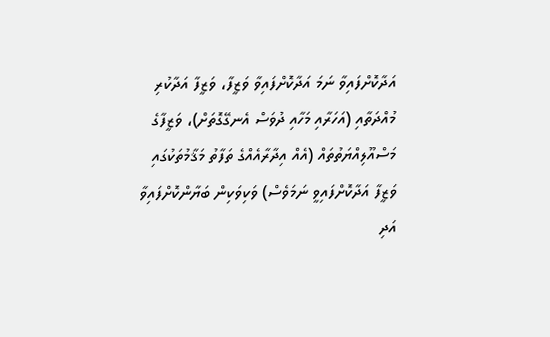އަދާކޮށްފައިވާ ނަމަ އަދާކޮށްފައިވާ ވަޒީފާ، ވަޒީފާ އަދާކުރި މުއްދަތާއި (އަހަރާއި މަހާއި ދުވަސް އެނގޭގޮތަށް)، ވަޒީފާގެ މަސްއޫލިއްޔަތުތައް (އެއް އިދާރާއެއްގެ ތަފާތު މަޤާމުތަކުގައި ވަޒީފާ އަދާކޮށްފައިވީ ނަމަވެސް) ވަކިވަކިން ބަޔާންކޮށްފައިވާ އަދި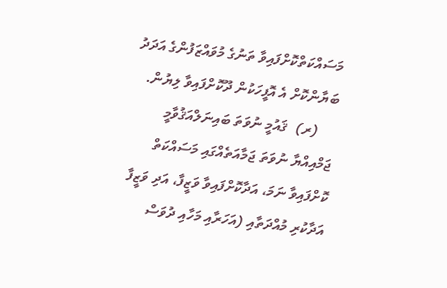މަސައްކަތްކޮށްފައިވާ ތަނުގެ މުވައްޒަފުންގެ އަދަދު ބަޔާންކޮށް އެ އޮފީހަކުން ދޫކޮށްފައިވާ ލިޔުން.
     (ރ)  ޤައުމީ ނުވަތަ ބައިނަލްއަޤުވާމީ ޖަމްއިއްޔާ ނުވަތަ ޖަމާއަތެއްގައި މަސައްކަތް ކޮށްފައިވާ ނަމަ، އަދާކޮށްފައިވާ ވަޒީފާ، އަދި ވަޒީފާ އަދާކުރި މުއްދަތާއި (އަހަރާއި މަހާއި ދުވަސް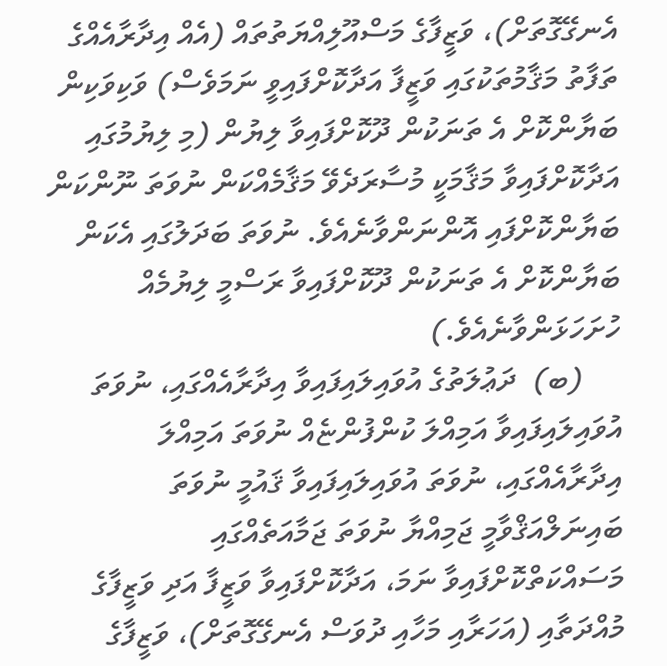އެނގޭގޮތަށް)، ވަޒީފާގެ މަސްއޫލިއްޔަތުތައް (އެއް އިދާރާއެއްގެ ތަފާތު މަޤާމުތަކުގައި ވަޒީފާ އަދާކޮށްފައިވީ ނަމަވެސް) ވަކިވަކިން ބަޔާންކޮށް އެ ތަނަކުން ދޫކޮށްފައިވާ ލިޔުން (މި ލިޔުމުގައި އަދާކޮށްފައިވާ މަޤާމަކީ މުސާރަދެވޭ މަޤާމެއްކަން ނުވަތަ ނޫންކަން ބަޔާންކޮށްފައި އޮންނަންވާނެއެވެ. ނުވަތަ ބަދަލުގައި އެކަން ބަޔާންކޮށް އެ ތަނަކުން ދޫކޮށްފައިވާ ރަސްމީ ލިޔުމެއް ހުށަހަޅަންވާނެއެވެ.)
     (ބ)  ދަޢުލަތުގެ އުވައިލައިފައިވާ އިދާރާއެއްގައި، ނުވަތަ އުވައިލައިފައިވާ އަމިއްލަ ކުންފުންޏެއް ނުވަތަ އަމިއްލަ އިދާރާއެއްގައި، ނުވަތަ އުވައިލައިފައިވާ ޤައުމީ ނުވަތަ ބައިނަލްއަޤްވާމީ ޖަމިއްޔާ ނުވަތަ ޖަމާއަތެއްގައި މަސައްކަތްކޮށްފައިވާ ނަމަ، އަދާކޮށްފައިވާ ވަޒީފާ އަދި ވަޒީފާގެ މުއްދަތާއި (އަހަރާއި މަހާއި ދުވަސް އެނގޭގޮތަށް)، ވަޒީފާގެ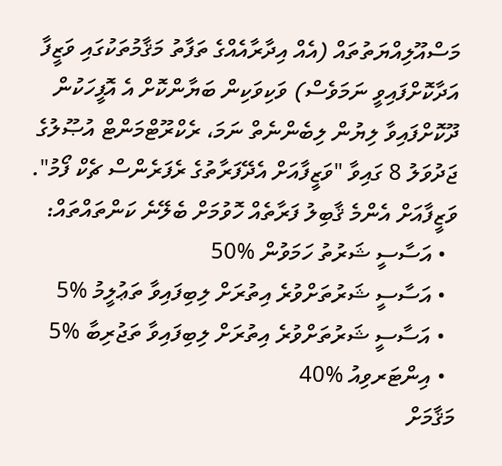މަސްއޫލިއްޔަތުތައް (އެއް އިދާރާއެއްގެ ތަފާތު މަޤާމުތަކުގައި ވަޒީފާ އަދާކޮށްފައިވީ ނަމަވެސް) ވަކިވަކިން ބަޔާންކޮށް އެ އޮފީހަކުން ދޫކޮށްފައިވާ ލިޔުން ލިބެންނެތް ނަމަ، ރެކްރޫޓްމަންޓް އުޞޫލުގެ ޖަދުވަލު 8 ގައިވާ "ވަޒީފާއަށް އެދޭފަރާތުގެ ރެފަރެންސް ޗެކް ފޯމު".
ވަޒީފާއަށް އެންމެ ޤާބިލު ފަރާތެއް ހޮވުމަށް ބެލޭނެ ކަންތައްތައް:
  • އަސާސީ ޝަރުތު ހަމަވުން %50
  • އަސާސީ ޝަރުތަށްވުރެ އިތުރަށް ލިބިފައިވާ ތަޢުލީމު %5
  • އަސާސީ ޝަރުތަށްވުރެ އިތުރަށް ލިބިފައިވާ ތަޖުރިބާ %5
  • އިންޓަރވިއު %40
މަޤާމަށް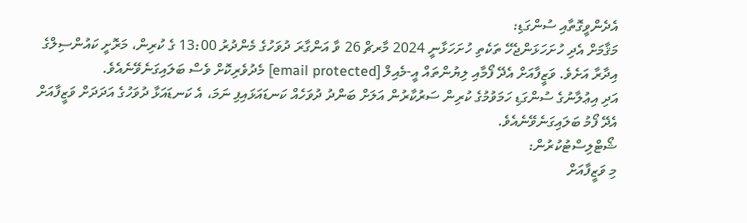އެދެންވީގޮތާއި ސުންގަޑި:
މަޤާމަށް އެދި ހުށަހަޅަންޖެހޭ ތަކެތި ހުށަހަޅާނީ 2024 މާރޗް 26 ވާ އަންގާރަ ދުވަހުގެ މެންދުރު 13:00 ގެ ކުރިން، މަރޮށީ ކައުންސިލްގެ އިދާރާ އަށެވެ. ވަޒީފާއަށް އެދޭ ފޯމާއި ލިޔުންތައް އީ-މެއިލް [email protected] މެދުވެރިކޮށް ވެސް ބަލައިގަނެވޭނެއެވެ.
އަދި އިޢުލާނުގެ ސުންގަޑި ހަމަވުމުގެ ކުރިން ސަރުކާރުން އަލަށް ބަންދު ދުވަހެއް ކަނޑައަޅައިފި ނަމަ، އެ ކަނޑައަޅާ ދުވަހުގެ އަދަދަށް ވަޒީފާއަށް އެދޭ ފޯމު ބަލައިގަނެވޭނެއެވެ.
ޝޯޓްލިސްޓުކުރުން:
މި ވަޒީފާއަށް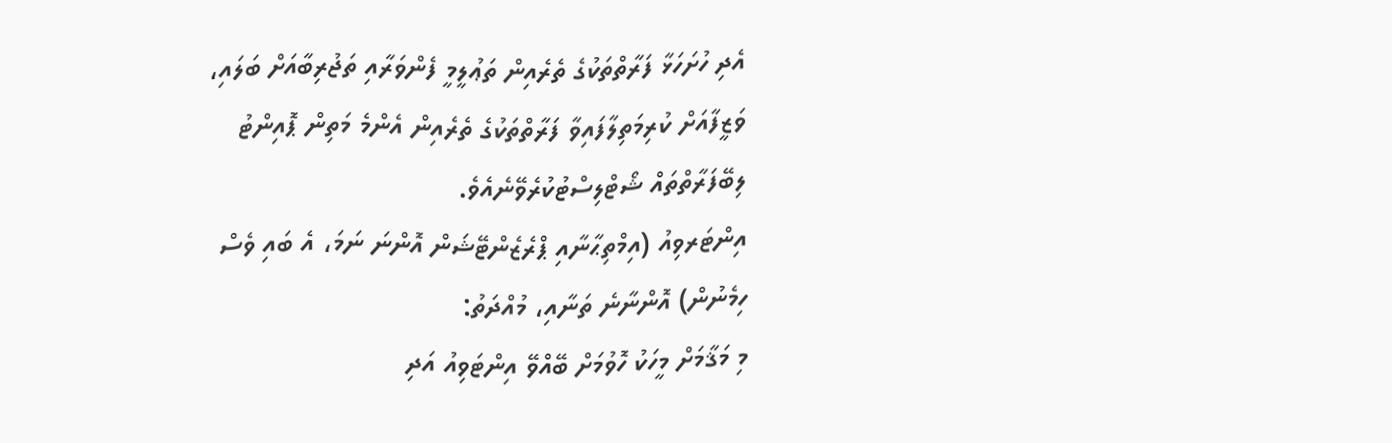އެދި ހުށަހަޅާ ފަރާތްތަކުގެ ތެރެއިން ތަޢުލީމީ ފެންވަރާއި ތަޖުރިބާއަށް ބަލައި، ވަޒީފާއަށް ކުރިމަތިލާފައިވާ ފަރާތްތަކުގެ ތެރެއިން އެންމެ މަތިން ޕޮއިންޓު ލިބޭފަރާތްތައް ޝޯޓްލިސްޓުކުރެވޭނެއެވެ.
އިންޓަރވިއު (އިމްތިޙާނާއި ޕްރެޒެންޓޭޝަން އޮންނަ ނަމަ، އެ ބައި ވެސް ހިމެނުން) އޮންނާނެ ތަނާއި، މުއްދަތު:
މި މަޤާމަށް މީހަކު ހޮވުމަށް ބޭއްވޭ އިންޓަވިއު އަދި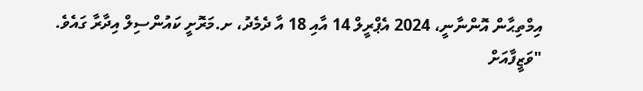އިމްތިޙާން އޮންނާނީ، 2024 އެޕްރީލް 14 އާއި 18 އާ ދެމެދު، ށ.މަރޮށީ ކައުންސިލް އިދާރާ ގައެވެ.
"ވަޒީފާއަށް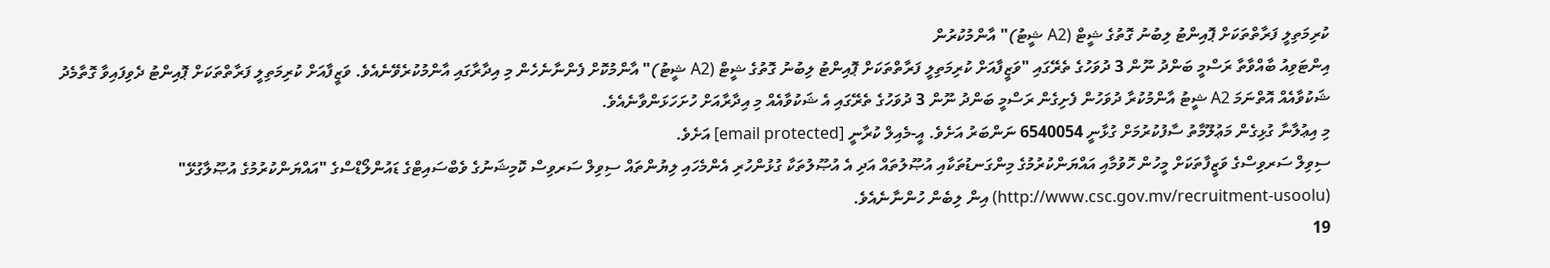ކުރިމަތިލީ ފަރާތްތަކަށް ޕޮއިންޓު ލިބުނު ގޮތުގެ ޝީޓް (A2 ޝީޓު)" އާންމުކުރުން
އިންޓަވިއު ބާއްވާތާ ރަސްމީ ބަންދު ނޫން 3 ދުވަހުގެ ތެރޭގައި "ވަޒީފާއަށް ކުރިމަތިލީ ފަރާތްތަކަށް ޕޮއިންޓު ލިބުނު ގޮތުގެ ޝީޓް (A2 ޝީޓު)" އާންމުކޮށް ފެންނާނެހެން މި އިދާރާގައި އާންމުކުރެވޭނެއެވެ. ވަޒީފާއަށް ކުރިމަތިލީ ފަރާތްތަކަށް ޕޮއިންޓު ދެވިފައިވާ ގޮތާމެދު ޝަކުވާއެއް އޮތްނަމަ A2 ޝީޓު އާންމުކުރާ ދުވަހުން ފެށިގެން ރަސްމީ ބަންދު ނޫން 3 ދުވަހުގެ ތެރޭގައި އެ ޝަކުވާއެއް މި އިދާރާއަށް ހުށަހަޅަންވާނެއެވެ.
މި އިޢުލާނާ ގުޅިގެން މަޢުލޫމާތު ސާފުކުރުމަށް ގުޅާނީ 6540054 ނަންބަރު އަށެވެ. އީ-މެއިލް ކުރާނީ [email protected] އަށެވެ.
ސިވިލް ސަރވިސްގެ ވަޒީފާތަކަށް މީހުން ހޮވުމާއި އައްޔަންކުރުމުގެ މިންގަނޑުތަކާއި އުޞޫލުތައް އަދި އެ އުޞޫލުތަކާ ގުޅުންހުރި އެންމެހައި ލިޔުންތައް ސިވިލް ސަރވިސް ކޮމިޝަނުގެ ވެބްސައިޓްގެ ޑައުންލޯޑްސްގެ "އައްޔަންކުރުމުގެ އުޞޫލާގުޅޭ" (http://www.csc.gov.mv/recruitment-usoolu) އިން ލިބެން ހުންނާނެއެވެ.
19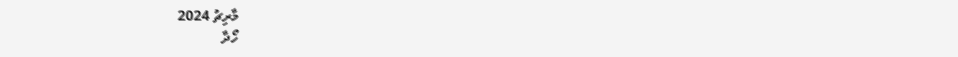މާރިޗު 2024
ހޯދާ